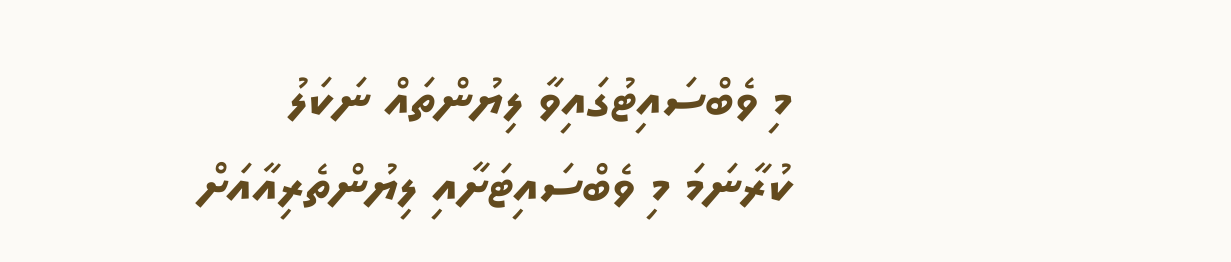މި ވެބްސައިޓުގައިވާ ލިޔުންތައް ނަކަލު ކުރާނަމަ މި ވެބްސައިޓަށާއި ލިޔުންތެރިއާއަށް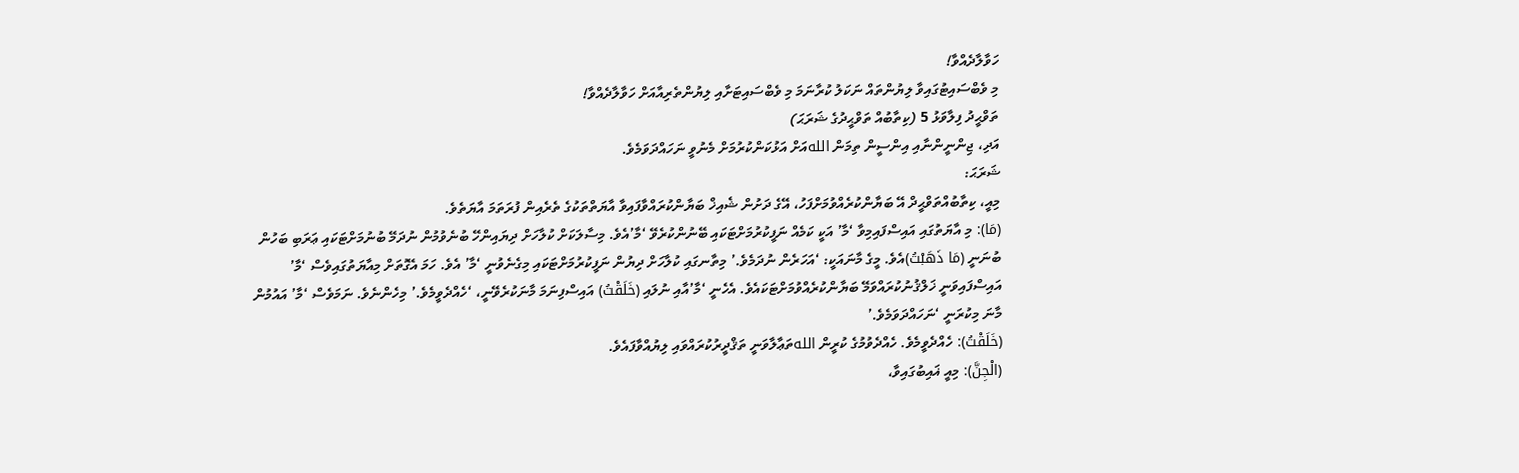ހަވާލާދެއްވާ!
މި ވެބްސައިޓުގައިވާ ލިޔުންތައް ނަކަލު ކުރާނަމަ މި ވެބްސައިޓަށާއި ލިޔުންތެރިއާއަށް ހަވާލާދެއްވާ!
ތަވްޙީދު ފިލާވަޅު 5 (ކިތާބުއް ތަވްޙީދުގެ ޝަރަޙަ)
އަދި، ޖިންނީންނާއި އިންސީން ތިމަން اللهއަށް އަޅުކަންކުރުމަށް މެނުވީ ނަހައްދަވަމެވެ.
ޝަރަޙަ:
މިއީ، ކިތާބުއްތަވްޙީދް އޭ ބަޔާންކުރެއްވުމަށްފަހު، އޭގެ ދަށުން ޝެއިޚް ބަޔާންކުރައްވާފައިވާ އާޔަތްތަކުގެ ތެރެއިން ފުރަތަމަ އާޔަތެވެ.
(مَا): މި އާޔަތުގައި އައިސްފައިމިވާ ‘މާ’ އަކީ ކަމެއް ނަފީކުރުމަށްޓަކައި ބޭނުންކުރެވޭ ‘މާ’އެވެ. މިސާލަކަށް ކުލާހަށް ދިޔައިންހޭ ބުނެވުމުން ނުދަމޭ ބުނުމަށްޓަކައި ޢަރަބި ބަހުން ބުނަނީ (مَا ذَهَبْتُ)އެވެ. މީގެ މާނައަކީ: ‘އަހަރެން ނުދަމެވެ.’ މިތާނގައި ކުލާހަށް ދިޔުން ނަފީކުރުމަށްޓަކައި މިގެނެވުނީ ‘މާ’ އެވެ. ހަމަ އެގޮތަށް މިއާޔަތުގައިވެސް ‘މާ’ އައިސްފައިވަނީ ޚަލްޤުނުކުރައްވަމޭ ބަޔާންކުރެއްވުމަށްޓަކައެވެ. އެހެނީ ‘މާ’އާއި ނުލައި (خَلَقْتُ) އައިސްފިނަމަ މާނަކުރެވޭނީ، ‘ހެއްދެވީމެވެ.’ މިހެންނެވެ. ނަމަވެސް ‘މާ’ އައުމުން މާނަ މިކުރަނީ ‘ނަހައްދަވަމެވެ.’
(خَلَقْتُ): ހެއްދެވީމެވެ. ހެއްދެވުމުގެ ކުރީން اللهތަޢާލާވަނީ ތަޤްދީރުކުރައްވައި ލިޔުއްވާފައެވެ.
(الْجِنَّ): މިއީ ޣައިބުގައިވާ،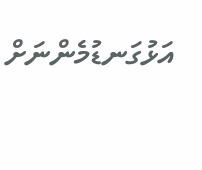އަޅުގަނޑުމެންނަށް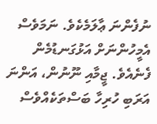ނުފެންނަ ޢާލަމެކެވެ. ނަމަވެސް އެމީހުންނަށް އަޅުގަނޑުމެން ފެނެއެވެ. ޖީމާއި ނޫނުން، އަންނަ އަރަބި ހުރިހާ ބަސްތަކެއްވެސް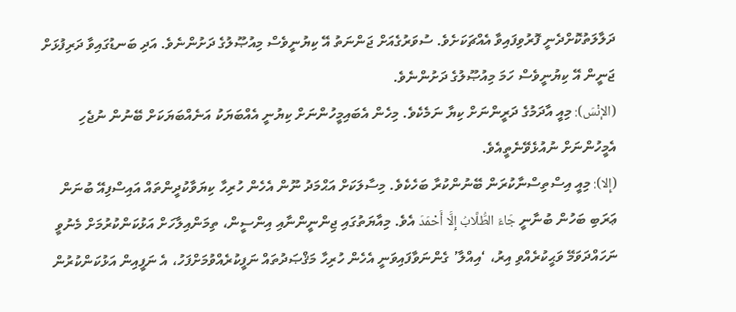ދަލާލަތުކޮށްދެނީ ފޮރުވިފައިވާ އެއްޗަކަށެވެ. ސުވަރުގެއަށް ޖަންނަތު އޭ ކިޔުނީވެސް މިއުޞޫލުގެ ދަށުންނެވެ. އަދި ބަނޑުގައިވާ ދަރިފުޅަށް ޖަނީން އޭ ކިޔުނީވެސް ހަމަ މިއުޞޫލުގެ ދަށުންނެވެ.
(الإنْسَ): މިއީ އާދަމުގެ ދަރީންނަށް ކިޔާ ނަމެކެވެ. މިހެން އެބައިމީހުންނަށް ކިޔުނީ އެއްބަޔަކު އަނެއްބަޔަކަށް ބޭނުން ނުޖެހި އެމީހުންނަށް ނުއުޅެވޭނެތީއެވެ.
(إِلا): މިއީ އިސްތިސްނާކުރަން ބޭނުންކުރާ ބަހެކެވެ. މިސާލަކަށް އަޙްމަދު ނޫން އެހެން ހުރިހާ ކިޔަވާކުދީންތައް އައިސްފިއޭ ބުނަން ޢަރަބި ބަހުން ބުނާނީ جَاءَ الطُّلَّابُ إِلَّا أَحْمَدَ އެވެ. މިއާޔަތުގައި ޖިންނީންނާއި އިންސީން، ތިމަންއިލާހަށް އަޅުކަންކުރުމަށް މެނުވީ ނަހައްދަވަމޭ ވަޙީކުރެއްވި އިރު، ‘އިއްލާ’ ގެންނަވާފައިވަނީ އެހެން ހުރިހާ މަޤްޞަދުތައް ނަފީކުރެއްވުމަށްފަހު، އެ ނަފީއިން އަޅުކަންކުރުން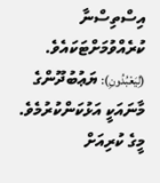އިސްތިސްނާ ކުރެއްވުމަށްޓަކައެވެ.
(لِيَعْبُدُونِ): ޔަޢުބުދޫންގެ މާނައަކީ އަޅުކަންކުރުމެވެ. މީގެ ކުރިއަށް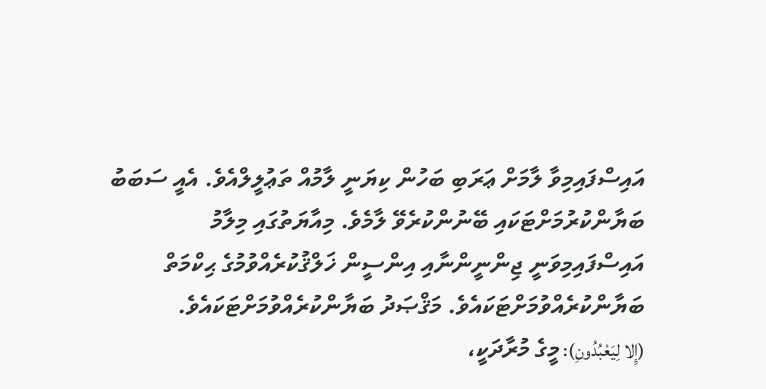އައިސްފައިމިވާ ލާމަށް ޢަރަބި ބަހުން ކިޔަނީ ލާމުއް ތަޢުލީލްއެވެ. އެއީ ސަބަބު ބަޔާންކުރުމަށްޓަކައި ބޭނުންކުރެވޭ ލާމެވެ. މިއާޔަތުގައި މިލާމު އައިސްފައިމިވަނީ ޖިންނީންނާއި އިންސީން ޚަލްޤުކުރެއްވުމުގެ ޙިކްމަތް ބަޔާންކުރެއްވުމަށްޓަކައެވެ. މަޤްޞަދު ބަޔާންކުރެއްވުމަށްޓަކައެވެ.
(إِلا لِيَعْبُدُونِ): މީގެ މުރާދަކީ،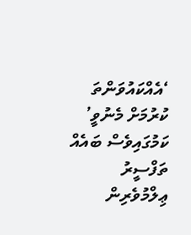‘އެއްކައުވަންތަ ކުރުމަށް މެނުވީ’ ކަމުގައިވެސް ބައެއް ތަފްސީރު ޢިލްމުވެރިން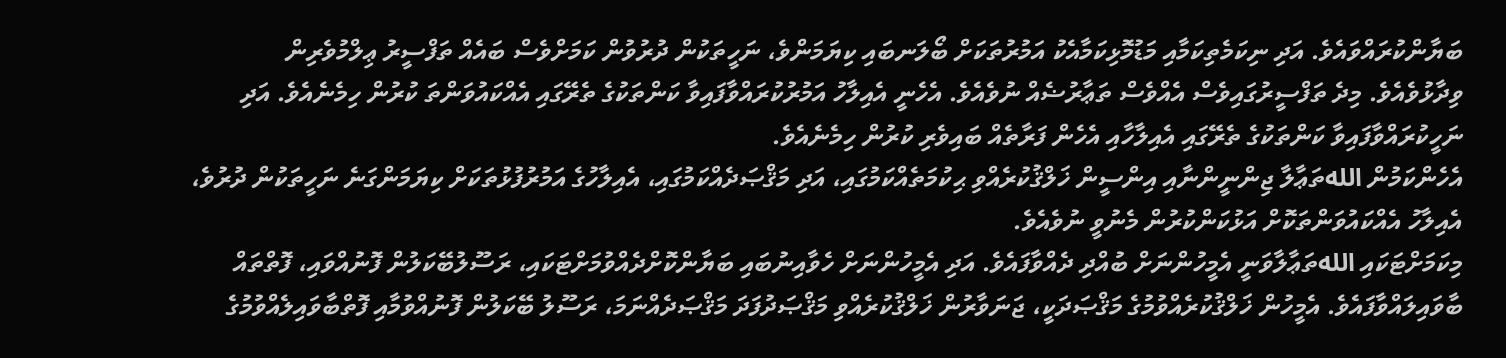ބަޔާންކުރައްވައެވެ. އަދި ނިކަމެތިކަމާއި މަޑުމޮޅިކަމާއެކު އަމުރުތަކަށް ބޯލަނބައި ކިޔަމަންވެ، ނަހީތަކުން ދުރުވުން ކަމަށްވެސް ބައެއް ތަފްސީރު ޢިލްމުވެރިން ވިދާޅުވެއެވެ. މިދެ ތަފްސީރުގައިވެސް އެއްވެސް ތަޢާރުޟެއް ނުވެއެވެ. އެހެނީ އެއިލާހު އަމުރުކުރައްވާފައިވާ ކަންތަކުގެ ތެރޭގައި އެއްކައުވަންތަ ކުރުން ހިމެނެއެވެ. އަދި ނަހީކުރައްވާފައިވާ ކަންތަކުގެ ތެރޭގައި އެއިލާހާއި އެހެން ފަރާތެއް ބައިވެރި ކުރުން ހިމެނެއެވެ.
އެހެންކަމުން اللهތަޢާލާ ޖިންނީންނާއި އިންސީން ޚަލްޤުކުރެއްވި ޙިކުމަތެއްކަމުގައި، އަދި މަޤްޞަދެއްކަމުގައި، އެއިލާހުގެ އަމުރުފުޅުތަކަށް ކިޔަމަންގަނެ ނަހީތަކުން ދުރުވެ، އެއިލާހު އެއްކައުވަންތަކޮށް އަޅުކަންކުރުން މެނުވީ ނުވެއެވެ.
މިކަމަށްޓަކައި اللهތަޢާލާވަނީ އެމީހުންނަށް ބުއްދި ދެއްވާފައެވެ. އަދި އެމީހުންނަށް ހެވާއިނުބައި ބަޔާންކޮށްދެއްވުމަށްޓަކައި، ރަސޫލުބޭކަލުން ފޮނުއްވައި، ފޮތްތައް ބާވައިލައްވާފައެވެ. އެމީހުން ޚަލްޤުކުރެއްވުމުގެ މަޤްޞަދަކީ، ޖަނަވާރުން ޚަލްޤުކުރެއްވި މަޤްޞަދުފަދަ މަޤްޞަދެއްނަމަ، ރަސޫލު ބޭކަލުން ފޮނުއްވުމާއި ފޮތްބާވައިލެއްވުމުގެ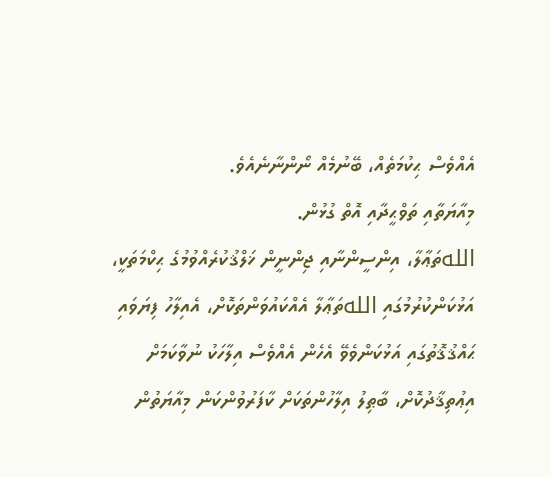އެއްވެސް ޙިކުމަތެއް، ބޭނުމެއް ނޯންނާނެއެވެ.
މިއާޔަތާއި ތަވްޙީދާއި އޮތް ގުޅުން.
اللهތަޢާލާ، އިންސީންނާއި ޖިންނީން ޚަލްޤުކުރެއްވުމުގެ ޙިކްމަތަކީ، އަޅުކަންކުރުމުގައި اللهތަޢާލާ އެއްކައުވަންތަކޮށް، އެއިލާހު ފިޔަވައި ޙައްޤުޤޮތުގައި އަޅުކަންވެވޭ އެހެން އެއްވެސް އިލާހަކު ނުވާކަމަށް އިޢުތިޤާދުކޮށް، ބާޠިލު އިލާހުންތަކަށް ކާފަރުވުންކަން މިއާޔަތުން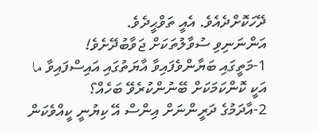ދޭހަކޮށްދެއެވެ. އެއީ ތަވްޙީދެވެ.
އަންނަނިވި ސުވާލުތަކަށް ޖަވާބުދޭށެވެ!
1-މަތީގައި ބަޔާންވެފައިވާ އާޔަތުގައި އައިސްފައިވާ ما އަކީ ކޮންކަމަކަށް ބޭނުންކުރެވޭ ބަހެއް؟
2-އާދަމުގެ ދަރީންނަށް އިންސް އޭ ކިޔުނީ ކީއްވެކަން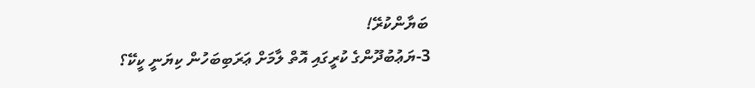ބަޔާންކުރޭ!
3-ޔަޢުބުދޫންގެ ކުރީގައި އޮތް ލާމަށް ޢަރަބިބަހުން ކިޔަނީ ކީކޭ؟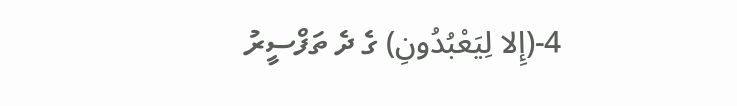4-(إِلا لِيَعْبُدُونِ) ގެ ދެ ތަފްސީރު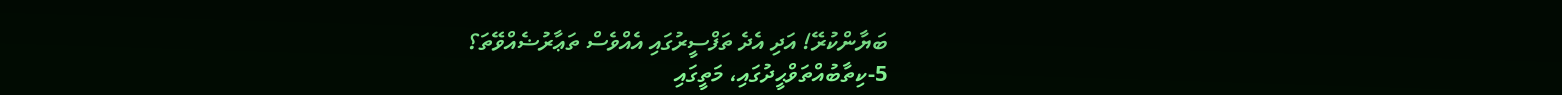ބަޔާންކުރޭ! އަދި އެދެ ތަފްސީރުގައި އެއްވެސް ތަޢާރުޟެއްވޭތަ؟
5-ކިތާބުއްތަވްޙީދުގައި، މަތީގައި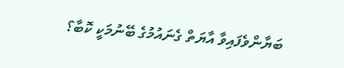ބަޔާންވެފައިވާ އާޔަތް ގެނައުމުގެ ބޭނުމަކީ ކޮބާ؟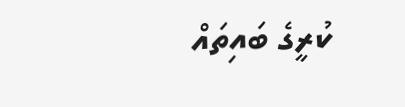ކުރީގެ ބައިތައް